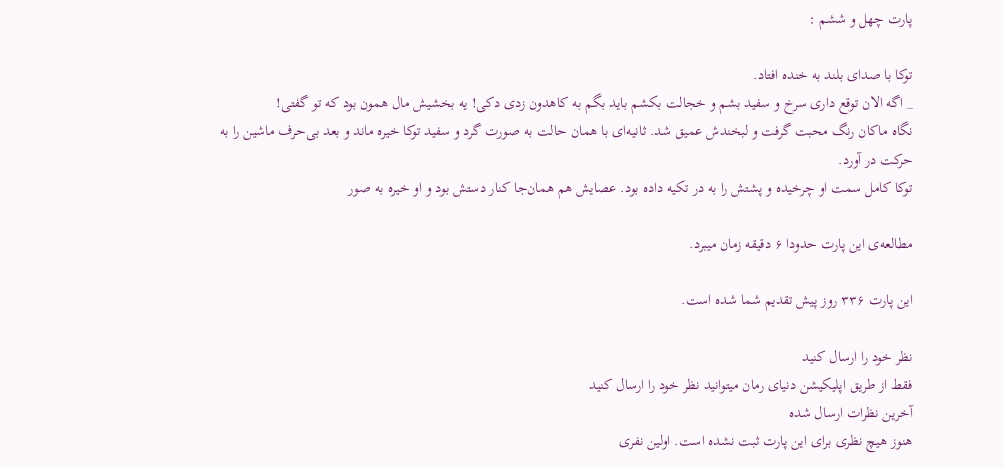پارت چهل و ششم :

توکا با صدای بلند به خنده افتاد.
_ اگه الان توقع داری سرخ و سفید بشم و خجالت بکشم باید بگم به کاهدون زدی دکی! یه بخشیش مال همون بود که تو گفتی!
نگاه ماکان رنگ محبت گرفت و لبخندش عمیق شد. ثانیه‌ای با همان حالت به صورت گرد و سفید توکا خیره ماند و بعد بی‌حرف ماشین را به حرکت در آورد.
توکا کامل سمت او چرخیده و پشتش را به در تکیه داده بود. عصایش هم همان‌جا کنار دستش بود و او خیره به صور

مطالعه‌ی این پارت حدودا ۶ دقیقه زمان میبرد.

این پارت ۳۳۶ روز پیش تقدیم شما شده است.

نظر خود را ارسال کنید
فقط از طریق اپلیکیشن دنیای رمان میتوانید نظر خود را ارسال کنید
آخرین نظرات ارسال شده
هنوز هیچ نظری برای این پارت ثبت نشده است. اولین نفری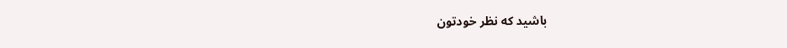باشید که نظر خودتون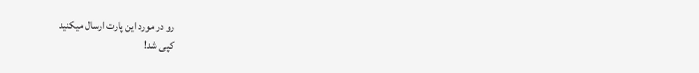رو در مورد این پارت ارسال میکنید
کپی شد!